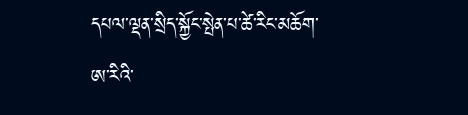དཔལ་ལྡན་སྲིད་སྐྱོང་སྤེན་པ་ཚེ་རིང་མཆོག་ཨ་རིའི་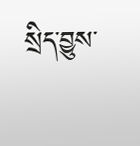སྲིད་བྱུས་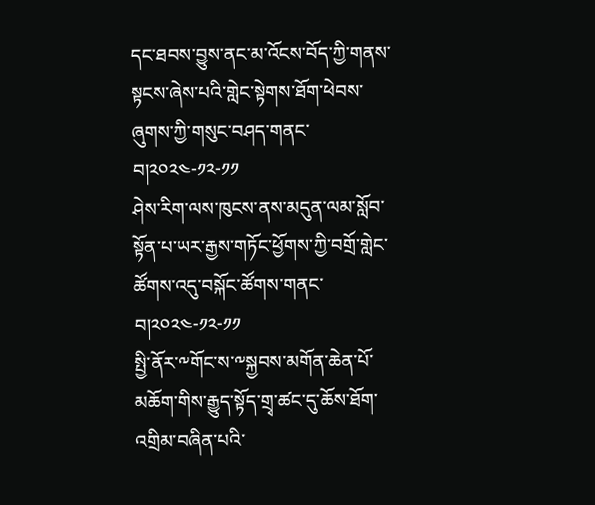དང་ཐབས་བྱུས་ནང་མ་འོངས་བོད་ཀྱི་གནས་སྟངས་ཞེས་པའི་གླེང་སྟེགས་ཐོག་ཕེབས་ཞུགས་ཀྱི་གསུང་བཤད་གནང་བ།༢༠༢༤-༡༢-༡༡
ཤེས་རིག་ལས་ཁུངས་ནས་མདུན་ལམ་སློབ་སྟོན་པ་ཡར་རྒྱས་གཏོང་ཕྱོགས་ཀྱི་བགྲོ་གླེང་ཚོགས་འདུ་བསྐོང་ཚོགས་གནང་བ།༢༠༢༤-༡༢-༡༡
སྤྱི་ནོར་༸གོང་ས་༸སྐྱབས་མགོན་ཆེན་པོ་མཆོག་གིས་རྒྱུད་སྟོད་གྲྭ་ཚང་དུ་ཆོས་ཐོག་འགྲིམ་བཞིན་པའི་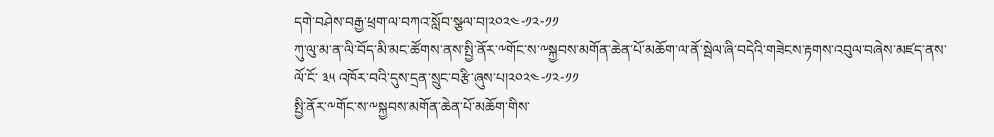དགེ་བཤེས་བརྒྱ་ཕྲག་ལ་བཀའ་སློབ་སྩལ་བ།༢༠༢༤-༡༢-༡༡
ཀུ་ལུ་མ་ན་ལི་བོད་མི་མང་ཚོགས་ནས་སྤྱི་ནོར་༸གོང་ས་༸སྐྱབས་མགོན་ཆེན་པོ་མཆོག་ལ་ནོ་སྦེལ་ཞི་བདེའི་གཟེངས་རྟགས་འབུལ་བཞེས་མཛད་ནས་ལོ་ངོ་ ༣༥ འཁོར་བའི་དུས་དྲན་སྲུང་བརྩི་ཞུས་པ།༢༠༢༤-༡༢-༡༡
སྤྱི་ནོར་༸གོང་ས་༸སྐྱབས་མགོན་ཆེན་པོ་མཆོག་གིས་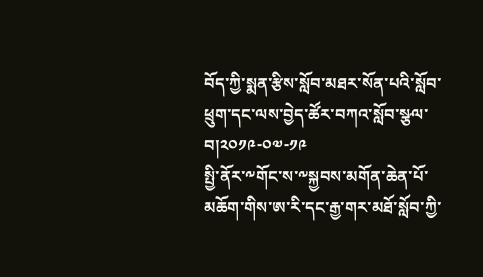བོད་ཀྱི་སྨན་རྩིས་སློབ་མཐར་སོན་པའི་སློབ་ཕྲུག་དང་ལས་བྱེད་ཚོར་བཀའ་སློབ་སྩལ་བ།༢༠༡༩-༠༧-༡༩
སྤྱི་ནོར་༸གོང་ས་༸སྐྱབས་མགོན་ཆེན་པོ་མཆོག་གིས་ཨ་རི་དང་རྒྱ་གར་མཐོ་སློབ་ཀྱི་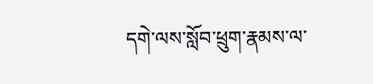དགེ་ལས་སློབ་ཕྲུག་རྣམས་ལ་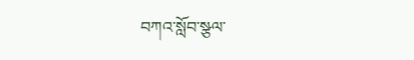བཀའ་སློབ་སྩལ་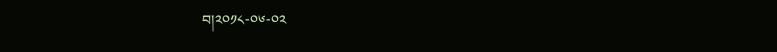བ།༢༠༡༨-༠༦-༠༢